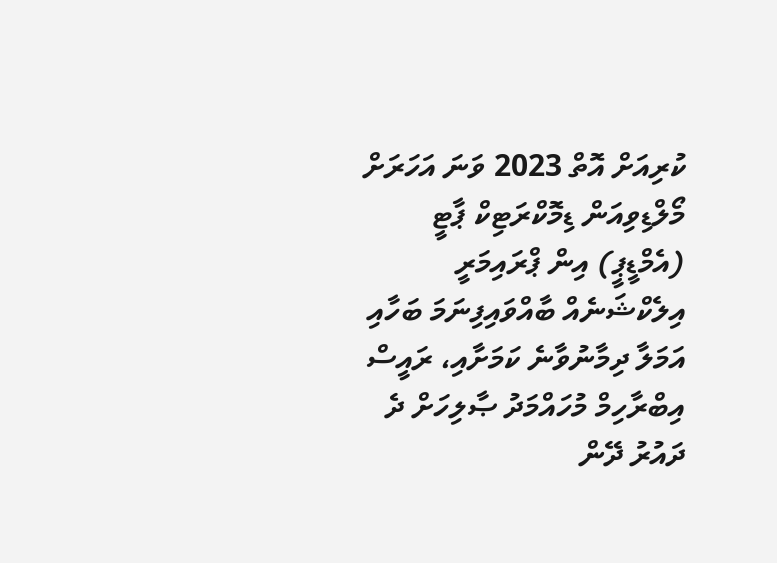ކުރިއަށް އޮތް 2023 ވަނަ އަހަރަށް މޯލްޑިވިއަން ޑިމޮކްރަޓިކް ޕާޓީ (އެމްޑީޕީ) އިން ޕްރައިމަރީ އިލެކްޝަނެއް ބާއްވައިފިނަމަ ބަހާއި އަމަލާ ދިމާނުވާނެ ކަމަށާއި، ރައީސް އިބްރާހިމް މުހައްމަދު ޞާލިހަށް ދެ ދައުރު ދޭން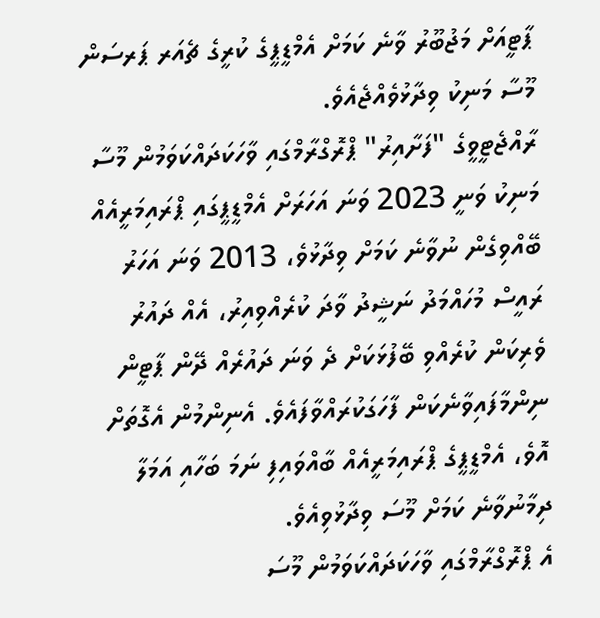ޕާޓީއަށް މަޖުބޫރު ވާނެ ކަމަށް އެމްޑީޕީގެ ކުރީގެ ޗެއަރ ޕަރސަން މޫސާ މަނިކު ވިދާޅުވެއްޖެއެވެ.
ރާއްޖެޓީވީގެ "ފަށާއިރު" ޕްރޮގްރާމްގައި ވާހަކަދައްކަވަމުން މޫސާ މަނިކު ވަނީ 2023 ވަނަ އަހަރަށް އެމްޑީޕީގައި ޕްރައިމަރީއެއް ބޭއްވިގެން ނުވާނެ ކަމަށް ވިދާޅުވެ، 2013 ވަނަ އަހަރު ރައީސް މުހައްމަދު ނަޝީދު ވާދަ ކުރެއްވިއިރު، އެއް ދައުރު ވެރިކަން ކުރެއްވި ބޭފުޅަކަށް ދެ ވަނަ ދައުރެއް ދޭން ޕާޓީން ނިންމާފައިވާނެކަން ފާހަގަކުރައްވާފައެވެ. އެނިންމުން އެގޮތަށް އޮވެ، އެމްޑީޕީގެ ޕްރައިމަރީއެއް ބާއްވައިފި ނަމަ ބަހާއި އަމަލާ ދިމާނުވާނެ ކަމަށް މޫސަ ވިދާޅުވިއެވެ.
އެ ޕްރޮގްރާމްގައި ވާހަކަދައްކަވަމުން މޫސަ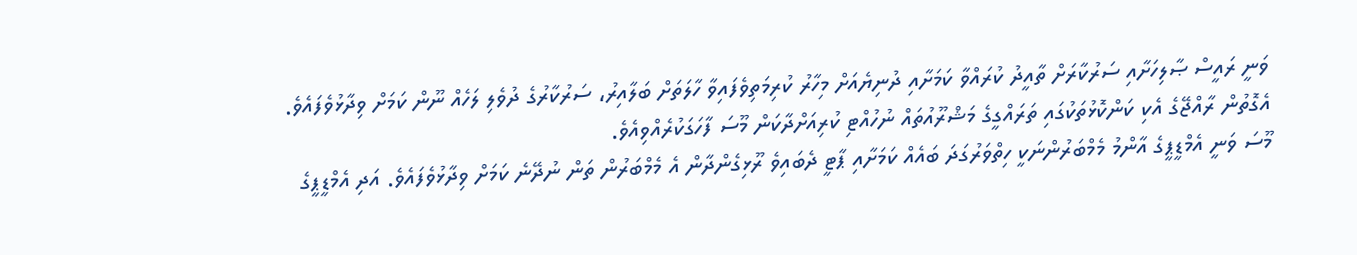ވަނީ ރައީސް ޞާލިހަށާއި ސަރުކާރަށް ތާއީދު ކުރައްވާ ކަމަށާއި ދުނިޔެއަށް މިހާރު ކުރިމަތިވެފައިވާ ހާލަތަށް ބަލާއިރު، ސަރުކާރުގެ ދުވެލި ލަހެއް ނޫން ކަމަށް ވިދާޅުވެފައެވެ. އެގޮތުން ރާއްޖޭގެ އެކި ކަންކޮޅުތަކުގައި ތަރައްގީގެ މަޝްރޫއުތައް ނުހުއްޓި ކުރިއަށްދާކަން މޫސަ ފާހަގަކުރެއްވިއެވެ.
މޫސަ ވަނީ އެމްޑީޕީގެ އާންމު މެމްބަރުންނަކީ ހިތްވަރުގަދަ ބައެއް ކަމަށާއި ޕާޓީ ދެބައިވެ ރޫޅިގެންދާން އެ މެމްބަރުން ތަން ނުދޭނެ ކަމަށް ވިދާޅުވެފައެވެ. އަދި އެމްޑީޕީގެ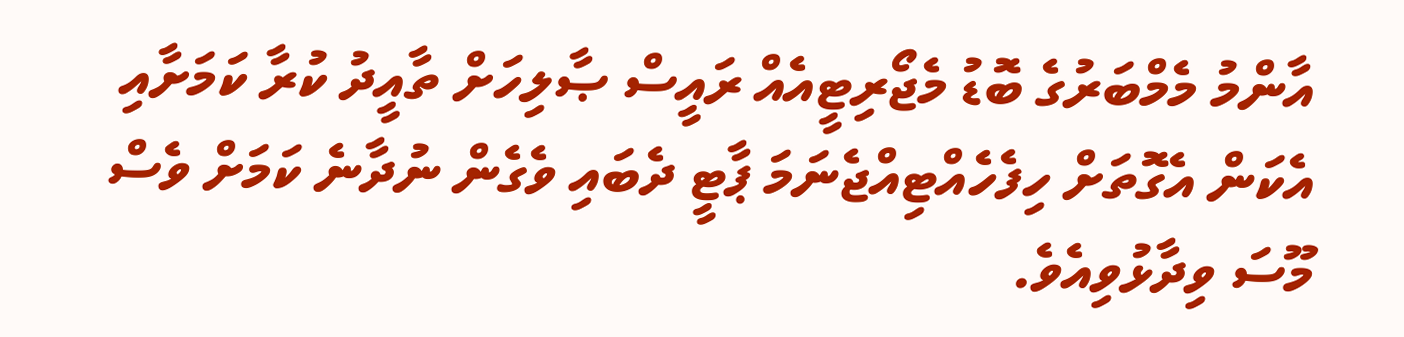އާންމު މެމްބަރުގެ ބޮޑު މެޖޯރިޓީއެއް ރައީސް ޞާލިހަށް ތާއީދު ކުރާ ކަމަށާއި އެކަން އެގޮތަށް ހިފެހެއްޓިއްޖެނަމަ ޕާޓީ ދެބައި ވެގެން ނުދާނެ ކަމަށް ވެސް މޫސަ ވިދާޅުވިއެވެ.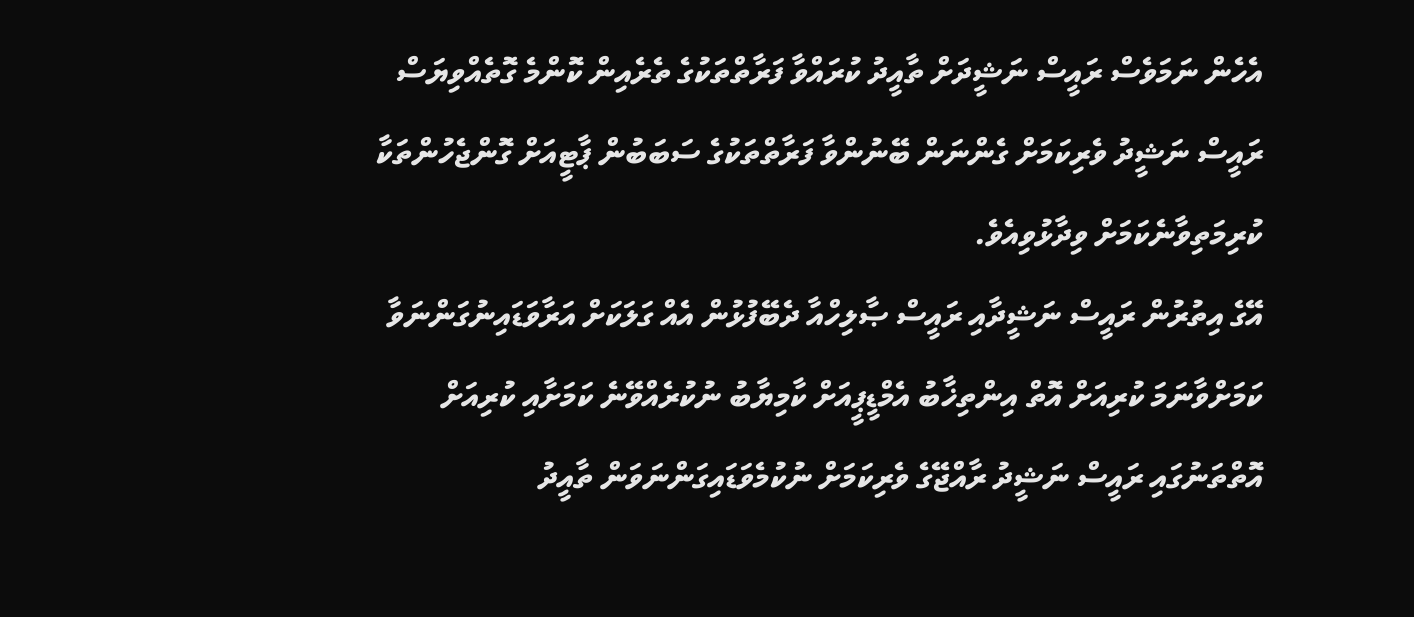އެހެން ނަމަވެސް ރައީސް ނަޝީދަށް ތާއީދު ކުރައްވާ ފަރާތްތަކުގެ ތެރެއިން ކޮންމެ ގޮތެއްވިޔަސް ރައީސް ނަޝީދު ވެރިކަމަށް ގެންނަން ބޭނުންވާ ފަރާތްތަކުގެ ސަބަބުން ޕާޓީއަށް ގޮންޖެހުންތަކާ ކުރިމަތިވާނެކަމަށް ވިދާޅުވިއެވެ.
އޭގެ އިތުރުން ރައީސް ނަޝީދާއި ރައީސް ޞާލިހްއާ ދެބޭފުޅުން އެއް ގަލަކަށް އަރާވަޑައިނުގަންނަވާ ކަމަށްވާނަމަ ކުރިއަށް އޮތް އިންތިޚާބު އެމްޑީޕީއަށް ކާމިޔާބު ނުކުރެއްވޭނެ ކަމަށާއި ކުރިއަށް އޮތްތަނުގައި ރައީސް ނަޝީދު ރާއްޖޭގެ ވެރިކަމަށް ނުކުމެވަޑައިގަންނަވަން ތާއީދު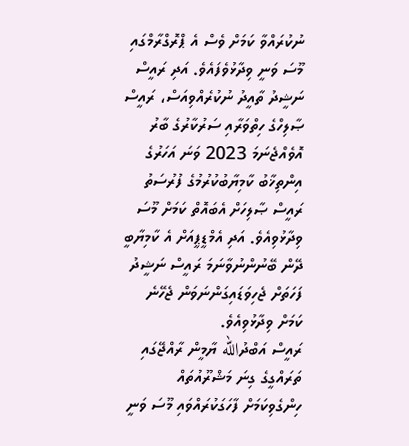ނުކުރައްވާ ކަމަށް ވެސް އެ ޕްރޮގްރާމްގައި މޫސަ ވަނީ ވިދާޅުވެފައެވެ. އަދި ރައީސް ނަޝީދު ތާއީދު ނުކުރެއްވިއަސް، ރައީސް ޞާލިހްގެ ހިތްވަރާއި ސަރުކާރުގެ ބާރު އޮވެއްޖެނަމަ 2023 ވަނަ އަހަރުގެ އިންތިޚާބު ކާމިޔާބުކުރުމުގެ ފުރުސަތު ރައީސް ޞާލިހަށް އެބައޮތް ކަމަށް މޫސަ ވިދާޅުވިއެވެ. އަދި އެމްޑީޕީއަށް އެ ކާމިޔާބީ ދޭން ބޭނުންނުވާނަމަ ރައީސް ނަޝީދު ފަހަތަށް ޖެހިވަޑައިގަންނަވަން ޖެހޭނެ ކަމަށް ވިދާޅުވިއެވެ.
ރައީސް އަބްދުالله ޔާމީން ރާއްޖޭގައި ތަރައްގީގެ ގިނަ މަޝްރޫއުތައް ހިންގެވިކަމަށް ފާހަގަކުރައްވައި މޫސަ ވަނީ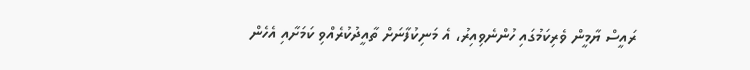ރައީސް ޔާމީން ވެރިކަމުގައި ހުންނެވިއިރު، އެ މަނިކުފާނަށް ތާއީދުކުރެއްވި ކަމަށާއި އެހެން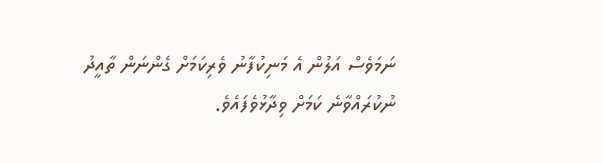ނަމަވެސް އަލުން އެ މަނިކުފާނު ވެރިކަމަށް ގެންނަން ތާއީދު ނުކުރައްވާނެ ކަމަށް ވިދާޅުވެފައެވެ.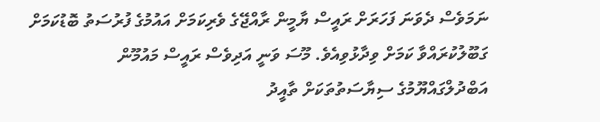ނަމަވެސް ދެވަނަ ފަހަރަށް ރައީސް ޔާމީން ރާއްޖޭގެ ވެރިކަމަށް އައުމުގެ ފުރުސަތު ބޮޑުކަމަށް ގަބޫލުކުރައްވާ ކަމަށް ވިދާޅުވިއެވެ. މޫސަ ވަނީ އަދިވެސް ރައީސް މައުމޫން އަބްދުލްގައްޔޫމުގެ ސިޔާސަތުތަކަށް ތާއީދު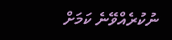ނުކުރެއްވޭނެ ކަމަށް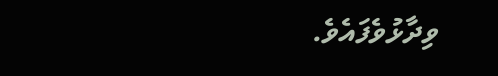ވިދާޅުވެފައެވެ.